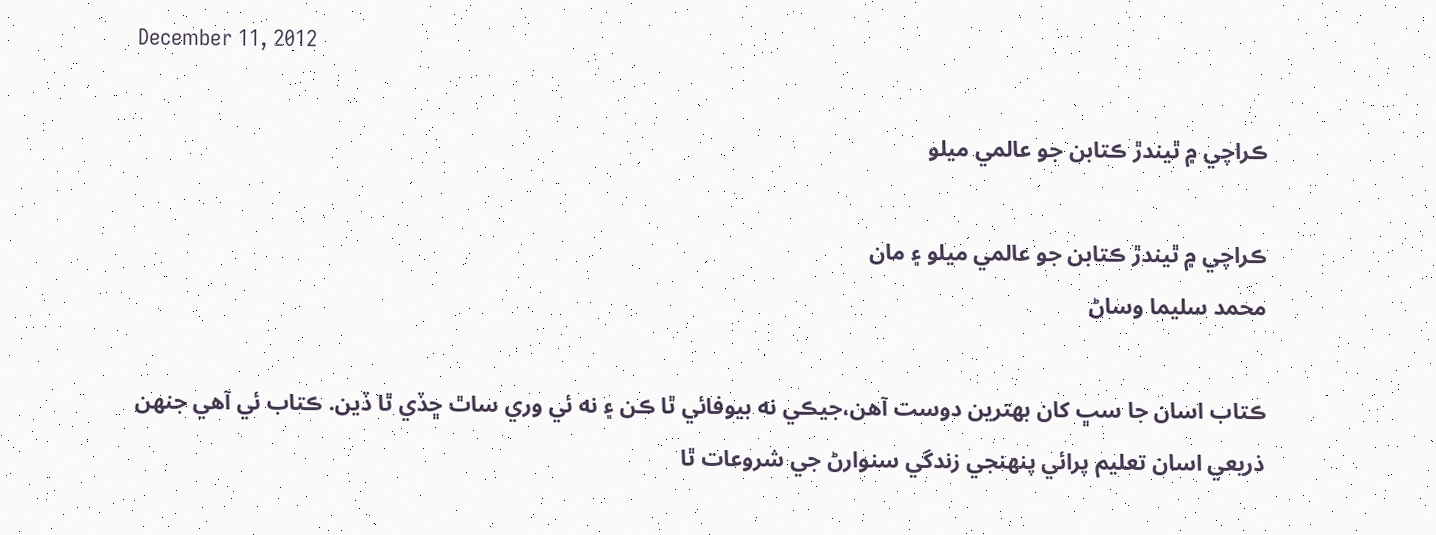December 11, 2012

ڪراچي ۾ ٿيندڙ ڪتابن جو عالمي ميلو

ڪراچي ۾ ٿيندڙ ڪتابن جو عالمي ميلو ۽ مان
محمد سليما وساڻ

ڪتاب اسان جا سڀ کان بهترين دوست آهن،جيڪي نه بيوفائي ٿا ڪن ۽ نه ئي وري ساٿ ڇڏي ٿا ڏين. ڪتاب ئي آهي جنهن ذريعي اسان تعليم پرائي پنهنجي زندگي سنوارڻ جي شروعات ٿا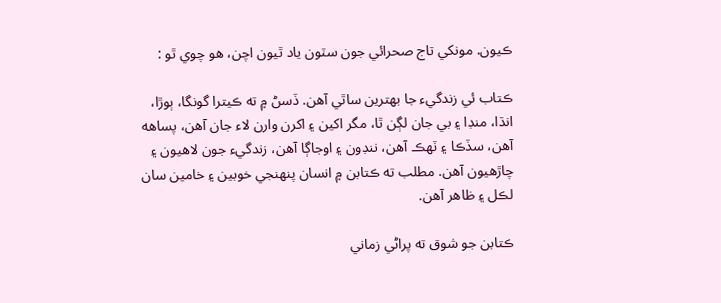ڪيون. مونکي تاج صحرائي جون سٽون ياد ٿيون اچن، هو چوي ٿو :

ڪتاب ئي زندگيء جا بهترين ساٿي آهن. ڏسڻ ۾ ته ڪيترا گونگا، ٻوڙا، انڌا، منڊا ۽ بي جان لڳن ٿا، مگر اکين ۽ اکرن وارن لاء جان آهن، پساهه آهن، سڏڪا ۽ ٽهڪ آهن، ننڊون ۽ اوجاڳا آهن، زندگيء جون لاهيون ۽ چاڙهيون آهن. مطلب ته ڪتابن ۾ انسان پنهنجي خوبين ۽ خامين سان لڪل ۽ ظاهر آهن.

ڪتابن جو شوق ته پراڻي زماني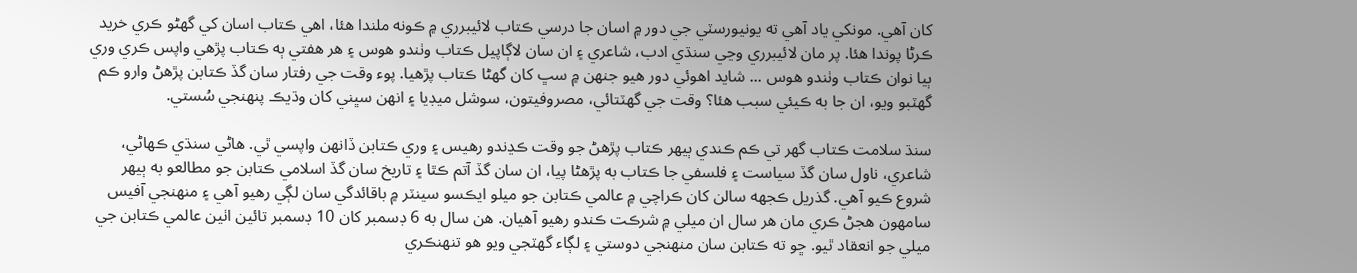کان آهي. مونکي ياد آهي ته يونيورسٽي جي دور ۾ اسان جا درسي ڪتاب لائيبرري ۾ ڪونه ملندا هئا، اهي ڪتاب اسان کي گهڻو ڪري خريد ڪرڻا پوندا هئا. پر مان لائيبرري وڃي سنڌي ادب، شاعري ۽ ان سان لاڳاپيل ڪتاب وٺندو هوس ۽ هر هفتي ٻه ڪتاب پڙهي واپس ڪري وري ٻيا نوان ڪتاب وٺندو هوس ... شايد اهوئي دور هيو جنهن ۾ سڀ کان گهڻا ڪتاب پڙهيا. پوء وقت جي رفتار سان گڏ ڪتابن پڙهڻ وارو ڪم گهٽبو ويو، ان جا به ڪيئي سبب هئا؟ وقت جي گهٽتائي، مصروفيتون، سوشل ميڊيا ۽ انهن سڀني کان وڌيڪ پنهنجي سُستي.

سنڌ سلامت ڪتاب گهر تي ڪم ڪندي ٻيهر ڪتاب پڙهڻ جو وقت ڪڍندو رهيس ۽ وري ڪتابن ڏانهن واپسي ٿي. هاڻي سنڌي ڪهاڻي، شاعري، ناول سان گڏ سياست ۽ فلسفي جا ڪتاب به پڙهڻا پيا، ان سان گڏ آتم ڪٿا ۽ تاريخ سان گڏ اسلامي ڪتابن جو مطالعو به ٻيهر شروع ڪيو آهي. گذريل ڪجهه سالن کان ڪراچي ۾ عالمي ڪتابن جو ميلو ايڪسو سينٽر ۾ باقائدگي سان لڳي رهيو آهي ۽ منهنجي آفيس سامهون هجڻ ڪري مان هر سال ان ميلي ۾ شرڪت ڪندو رهيو آهيان. هن سال به 6 ڊسمبر کان 10 ڊسمبر تائين اٺين عالمي ڪتابن جي ميلي جو انعقاد ٿيو. ڇو ته ڪتابن سان منهنجي دوستي ۽ لڳاء گهٽجي ويو هو تنهنڪري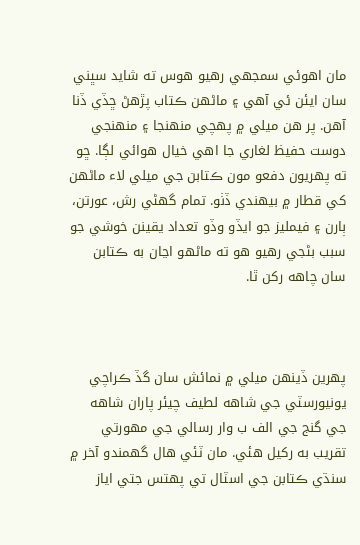مان اهوئي سمجهي رهيو هوس ته شايد سڀني سان ايئن ئي آهي ۽ ماڻهن ڪتاب پڙهڻ ڇڏي ڏنا آهن. پر هن ميلي ۾ پهچي منهنجا ۽ منهنجي دوست حفيظ لغاري جا اهي خيال هوائي لڳا. ڇو ته پهريون دفعو مون ڪتابن جي ميلي لاء ماڻهن کي قطار ۾ بيهندي ڏٺو. تمام گهڻي رش، عورتن، ٻارن ۽ فيمليز جو ايڏو وڏو تعداد يقينن خوشي جو سبب بڻجي رهيو هو ته ماڻهو اڃان به ڪتابن سان چاهه رکن ٿا.



پهرين ڏينهن ميلي ۾ نمائش سان گڏ ڪراچي يونيورسٽي جي شاهه لطيف چيئر پاران شاهه جي گنج جي الف ب وار رسالي جي مهورتي تقريب به رکيل هئي. مان ٽئي هال گهمندو آخر ۾ سنڌي ڪتابن جي اسٽال تي پهتس جتي اياز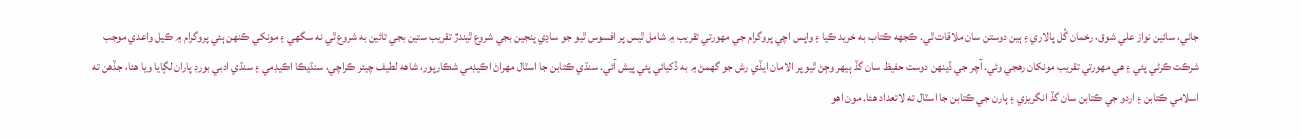جاني، سائين نواز علي شوق، رخمان گُل پالاري ۽ ٻين دوستن سان ملاقات ٿي. ڪجهه ڪتاب به خريد ڪيا ۽ واپس اچي پروگرام جي مهورتي تقريب ۾ شامل ٿيس پر افسوس ٿيو جو ساڍي پنجين بجي شروع ٿيندڙ تقريب ستين بجي تائين به شروع ٿي نه سگهي ۽ مونکي ڪنهن ٻئي پروگرام ۾ ڪيل واعدي موجب شرڪت ڪرڻي پئي ۽ هي مهورتي تقريب مونکان رهجي وئي. آچر جي ڏينهن دوست حفيظ سان گڏ ٻيهر وڄڻ ٿيو پر الامان ايڏي رش جو گهمڻ ۾ به ڏکيائي پئي پيش آئي. سنڌي ڪتابن جا اسٽال مهراڻ اڪيڊمي شڪارپور، شاهه لطيف چيئر ڪراچي، سنڌيڪا اڪيڊمي ۽ سنڌي ادبي بورڊ پاران لڳايا ويا هئا، جڏهن ته اسلامي ڪتابن ۽ اردو جي ڪتابن سان گڏ انگريزي ۽ ٻارن جي ڪتابن جا اسٽال ته لاتعداد هئا. مون اهو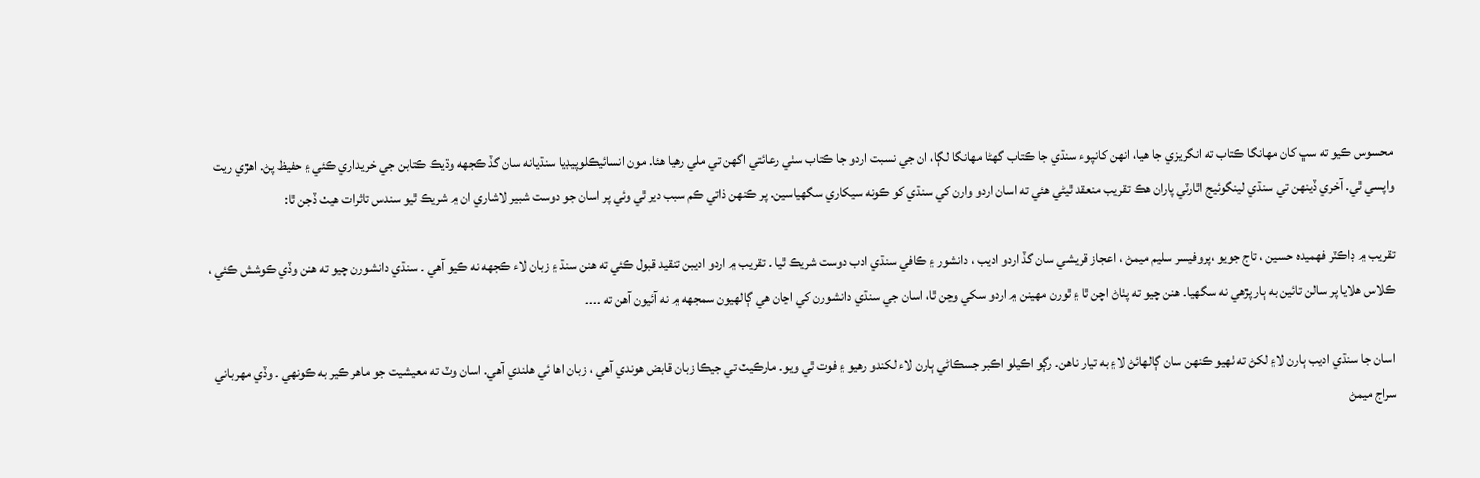محسوس ڪيو ته سڀ کان مهانگا ڪتاب ته انگريزي جا هيا، انهن کانپوء سنڌي جا ڪتاب گهڻا مهانگا لڳا، ان جي نسبت اردو جا ڪتاب سٺي رعائتي اگهن تي ملي رهيا هئا. مون انسائيڪلوپيڊيا سنڌيانه سان گڏ ڪجهه وڌيڪ ڪتابن جي خريداري ڪئي ۽ حفيظ پڻ. اهڙي ريت واپسي ٿي. آخري ڏينهن تي سنڌي لينگوئيج اٿارٽي پاران هڪ تقريب منعقد ٿيڻي هئي ته اسان اردو وارن کي سنڌي کو ڪونه سيکاري سگهياسين. پر ڪنهن ذاتي ڪم سبب دير ٿي وئي پر اسان جو دوست شبير لاشاري ان ۾ شريڪ ٿيو سندس تاثرات هيٺ ڏجن ٿا:

تقريب ۾ ڊاڪٽر فهميده حسين ، تاج جويو ،پروفيسر سليم ميمڻ ، اعجاز قريشي سان گڏ اردو اديب ، دانشور ۽ ڪافي سنڌي ادب دوست شريڪ ٿيا ۔ تقريب ۾ اردو اديبن تنقيد قبول ڪئي ته هنن سنڌ ۽ زبان لاء ڪجهه نه ڪيو آهي ۔ سنڌي دانشورن چيو ته هنن وڏي ڪوشش ڪئي ، ڪلاس هلايا پر سالن تائين به ٻار پڙهي نه سگهيا۔ هنن چيو ته پٺاڻ اچن ٿا ۽ ٿورن مهينن ۾ اردو سکي وڃن ٿا، اسان جي سنڌي دانشورن کي اڃان هي ڳالهيون سمجهه ۾ نه آئيون آهن ته ۔۔۔۔

اسان جا سنڌي اديب ٻارن لا۽ لکڻ ته ٺهيو ڪنهن سان ڳالهائڻ لا۽ به تيار ناهن۔ رڳو اڪيلو اڪبر جسڪاڻي ٻارن لاء لکندو رهيو ۽ فوت ٿي ويو۔ مارڪيٽ تي جيڪا زبان قابض هوندي آهي ، زبان اها ئي هلندي آهي. اسان وٽ ته معيشيت جو ماهر ڪير به ڪونهي ۔ وڏي مهرباني سراج ميمڻ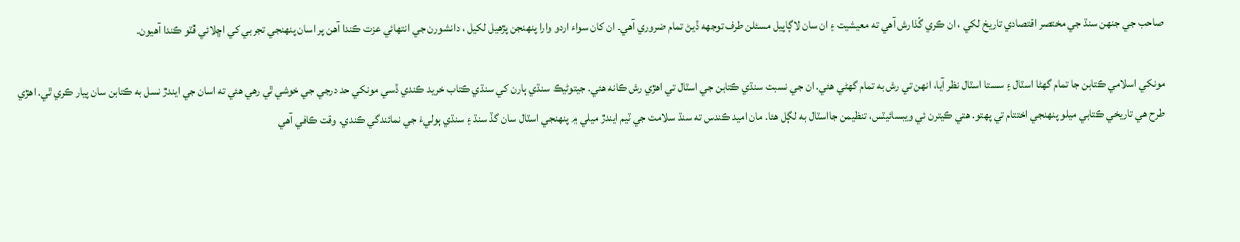صاحب جي جنهن سنڌ جي مختصر اقتصادي تاريخ لکي ، ان ڪري گّذارش آهي ته معيشيت ۽ ان سان لاڳاپيل مسئلن طرف توجهه ڏيڻ تمام ضروري آهي۔ ان کان سواء اردو وارا پنهنجن پڙهيل لکيل ، دانشورن جي انتهائي عزت ڪندا آهن پر اسان پنهنجي تجربي کي اڇلائي ڦٽو ڪندا آهيون۔

مونکي اسلامي ڪتابن جا تمام گهڻا اسٽال ۽ سستا اسٽال نظر آيا، انهن تي رش به تمام گهڻي هئي. ان جي نسبت سنڌي ڪتابن جي اسٽال تي اهڙي رش ڪانه هئي. جيتوڻيڪ سنڌي ٻارن کي سنڌي ڪتاب خريد ڪندي ڏسي مونکي حد درجي جي خوشي ٿي رهي هئي ته اسان جي ايندڙ نسل به ڪتابن سان پيار ڪري ٿي. اهڙي طرح هي تاريخي ڪتابي ميلو پنهنجي اختتام تي پهتو. هتي ڪيترن ئي ويبسائيٽس، تنظيمن جااسٽال به لڳل هئا. مان اميد ڪندس ته سنڌ سلامت جي ٽيم ايندڙ ميلي ۾ پنهنجي اسٽال سان گڏ سنڌ ۽ سنڌي ٻوليءَ جي نمائندگي ڪندي. وقت ڪافي آهي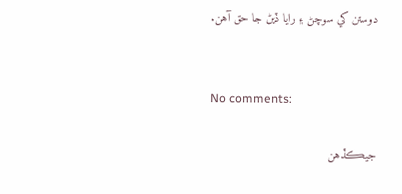دوستن کي سوچڻ ۽ رايا ڏيڻ جا حق آهن.


No comments:

جيڪڏهن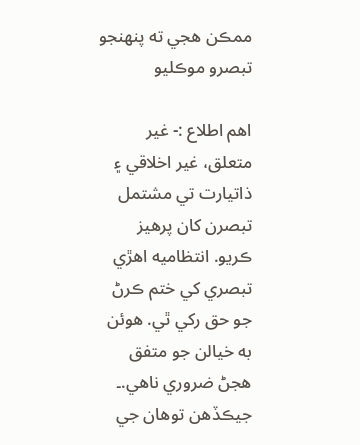ممڪن هجي ته پنهنجو تبصرو موڪليو

اهم اطلاع :- غير متعلق، غير اخلاقي ۽ ذاتيارت تي مشتمل تبصرن کان پرهيز ڪريو. انتظاميه اهڙي تبصري کي ختم ڪرڻ جو حق رکي ٿي. هوئن به خيالن جو متفق هجڻ ضروري ناهي.۔ جيڪڏهن توهان جي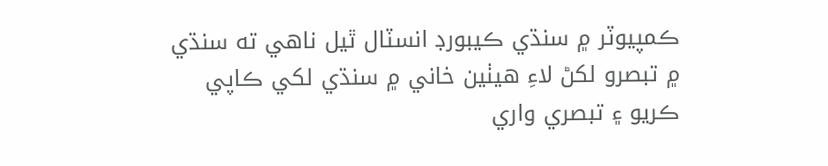ڪمپيوٽر ۾ سنڌي ڪيبورڊ انسٽال ٿيل ناهي ته سنڌي ۾ تبصرو لکڻ لاءِ هيٺين خاني ۾ سنڌي لکي ڪاپي ڪريو ۽ تبصري واري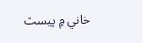خاني ۾ پيسٽ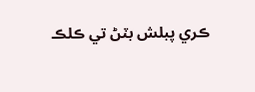ڪري پبلش بٽڻ تي ڪلڪ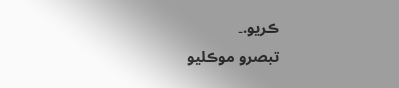ڪريو.۔
تبصرو موڪليو